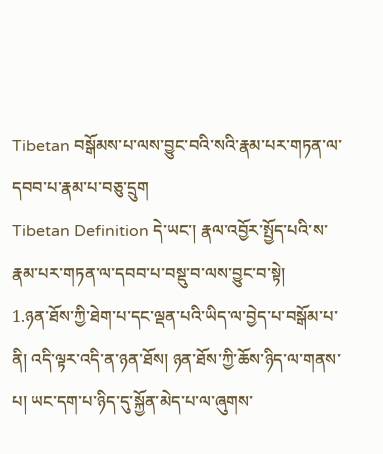Tibetan བསྒོམས་པ་ལས་བྱུང་བའི་སའི་རྣམ་པར་གཏན་ལ་དབབ་པ་རྣམ་པ་བཅུ་དྲུག
Tibetan Definition དེ་ཡང་། རྣལ་འབྱོར་སྤྱོད་པའི་ས་རྣམ་པར་གཏན་ལ་དབབ་པ་བསྡུ་བ་ལས་བྱུང་བ་སྟེ།
1.ཉན་ཐོས་ཀྱི་ཐེག་པ་དང་ལྡན་པའི་ཡིད་ལ་བྱེད་པ་བསྒོམ་པ་ནི། འདི་ལྟར་འདི་ན་ཉན་ཐོས། ཉན་ཐོས་ཀྱི་ཆོས་ཉིད་ལ་གནས་པ། ཡང་དག་པ་ཉིད་དུ་སྐྱོན་མེད་པ་ལ་ཞུགས་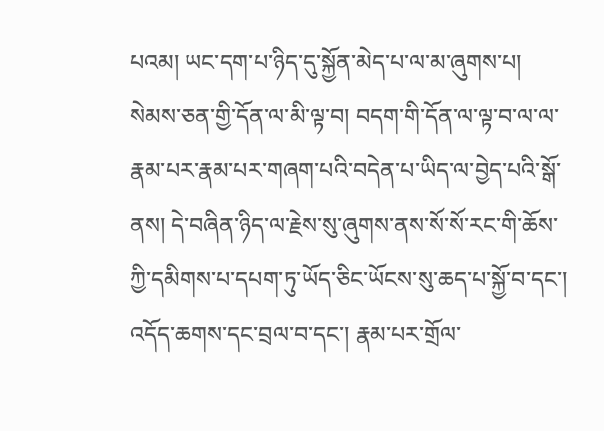པའམ། ཡང་དག་པ་ཉིད་དུ་སྐྱོན་མེད་པ་ལ་མ་ཞུགས་པ། སེམས་ཅན་གྱི་དོན་ལ་མི་ལྟ་བ། བདག་གི་དོན་ལ་ལྟ་བ་ལ་ལ་རྣམ་པར་རྣམ་པར་གཞག་པའི་བདེན་པ་ཡིད་ལ་བྱེད་པའི་སྒོ་ནས། དེ་བཞིན་ཉིད་ལ་རྗེས་སུ་ཞུགས་ནས་སོ་སོ་རང་གི་ཆོས་ཀྱི་དམིགས་པ་དཔག་ཏུ་ཡོད་ཅིང་ཡོངས་སུ་ཆད་པ་སྐྱོ་བ་དང་། འདོད་ཆགས་དང་བྲལ་བ་དང་། རྣམ་པར་གྲོལ་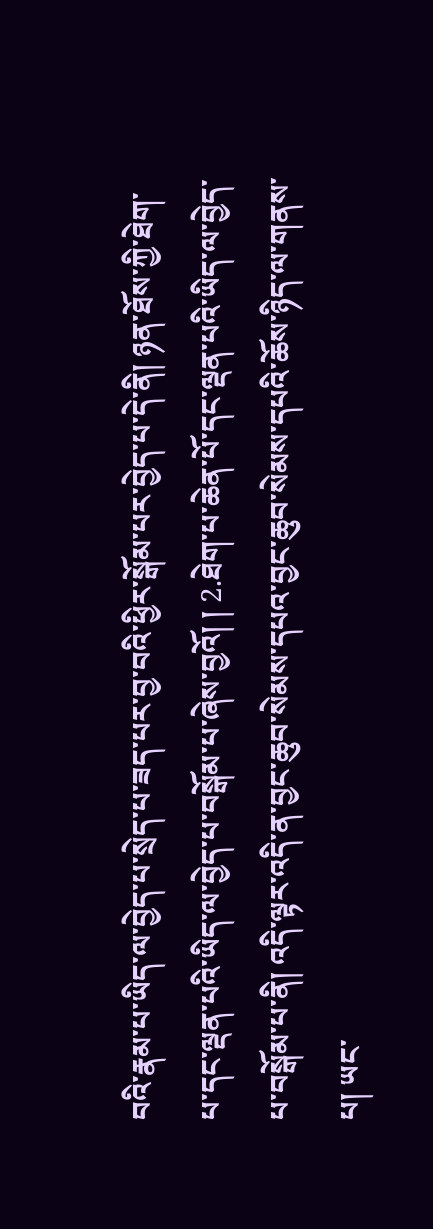བའི་རྣམ་པ་ཡིད་ལ་བྱེད་པ་སྲེད་པ་ཟད་པར་བྱ་བའི་ཕྱིར་སྒོམ་པར་བྱེད་པ་དེ་ནི། ཉན་ཐོས་ཀྱི་ཐེག་པ་དང་ལྡན་པའི་ཡིད་ལ་བྱེད་པ་བསྒོམ་པ་ཞེས་བྱའོ། ། 2.ཐེག་པ་ཆེན་པོ་དང་ལྡན་པའི་ཡིད་ལ་བྱེད་པ་བསྒོམ་པ་ནི། འདི་ལྟར་འདི་ན་བྱང་ཆུབ་སེམས་དཔའ་བྱང་ཆུབ་སེམས་དཔའི་ཆོས་ཉིད་ལ་གནས་པ། ཡང་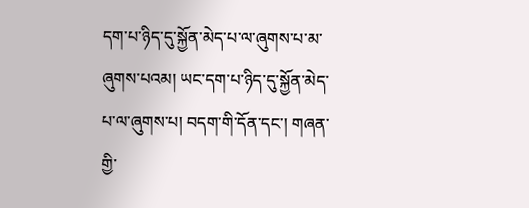དག་པ་ཉིད་དུ་སྐྱོན་མེད་པ་ལ་ཞུགས་པ་མ་ཞུགས་པའམ། ཡང་དག་པ་ཉིད་དུ་སྐྱོན་མེད་པ་ལ་ཞུགས་པ། བདག་གི་དོན་དང་། གཞན་གྱི་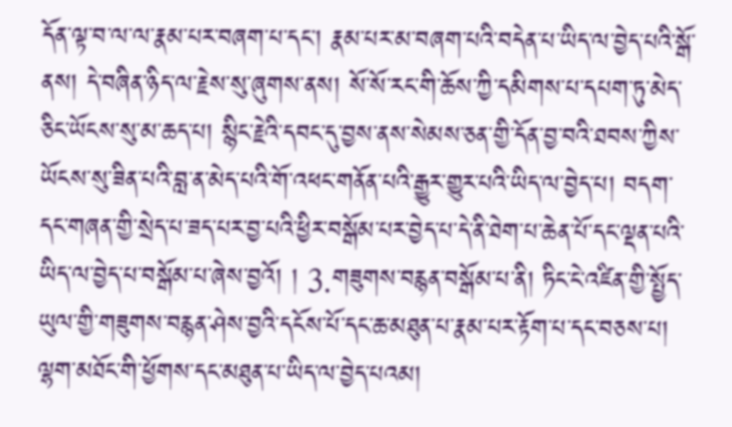དོན་ལྟ་བ་ལ་ལ་རྣམ་པར་བཞག་པ་དང་། རྣམ་པར་མ་བཞག་པའི་བདེན་པ་ཡིད་ལ་བྱེད་པའི་སྒོ་ནས། དེ་བཞིན་ཉིད་ལ་རྗེས་སུ་ཞུགས་ནས། སོ་སོ་རང་གི་ཆོས་ཀྱི་དམིགས་པ་དཔག་ཏུ་མེད་ཅིང་ཡོངས་སུ་མ་ཆད་པ། སྙིང་རྗེའི་དབང་དུ་བྱས་ནས་སེམས་ཅན་གྱི་དོན་བྱ་བའི་ཐབས་ཀྱིས་ཡོངས་སུ་ཟིན་པའི་བླ་ན་མེད་པའི་གོ་འཕང་གནོན་པའི་རྒྱུར་གྱུར་པའི་ཡིད་ལ་བྱེད་པ། བདག་དང་གཞན་གྱི་སྲེད་པ་ཟད་པར་བྱ་པའི་ཕྱིར་བསྒོམ་པར་བྱེད་པ་དེ་ནི་ཐེག་པ་ཆེན་པོ་དང་ལྡན་པའི་ཡིད་ལ་བྱེད་པ་བསྒོམ་པ་ཞེས་བྱའོ། ། 3.གཟུགས་བརྙན་བསྒོམ་པ་ནི། ཏིང་ངེ་འཛིན་གྱི་སྤྱོད་ཡུལ་གྱི་གཟུགས་བརྙན་ཤེས་བྱའི་དངོས་པོ་དང་ཆ་མཐུན་པ་རྣམ་པར་རྟོག་པ་དང་བཅས་པ། ལྷག་མཐོང་གི་ཕྱོགས་དང་མཐུན་པ་ཡིད་ལ་བྱེད་པའམ།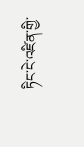ཏིང་ངེ་འཛིན་གྱི་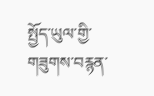སྤྱོད་ཡུལ་གྱི་གཟུགས་བརྙན་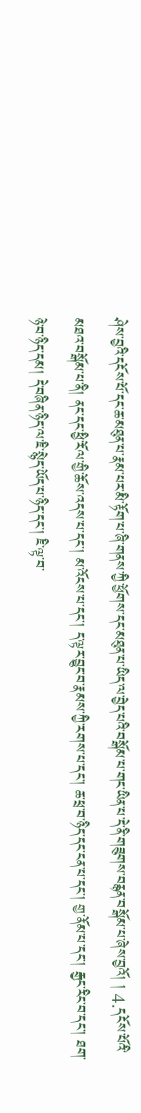ཤེས་བྱའི་དངོས་པོ་དང་ཆ་མཐུན་པ་རྣམ་པར་མི་རྟོག་པ་ཞི་གནས་ཀྱི་ཕྱོགས་དང་མཐུན་པ་ཡིད་ལ་བྱེད་པའི་བསྒོམ་པ་གང་ཡིན་པ་དེ་ནི་གཟུགས་བརྙན་བསྒོམ་པ་ཞེས་བྱའོ། ། 4.དངོས་པོའི་མཐའ་བསྒོམ་པ་ནི། ནང་དང་ཕྱི་རོལ་གྱི་ཆོས་འདས་པ་དང་། མ་འོངས་པ་དང་། ད་ལྟར་བྱུང་བ་རྣམས་ཀྱི་རགས་པ་དང་། ཆ་ཕྲ་བ་ཉིད་དང་ངན་པ་དང་། གྱ་ནོམ་པ་དང་། རྒྱང་རིང་བ་དང་། ཐག་ཉེ་བ་ཉིད་དམ། དེ་བཞིན་ཉིད་ལ་ཇི་སྙེད་ཡོད་པ་ཉིད་དང་། ཇི་ལྟ་བ་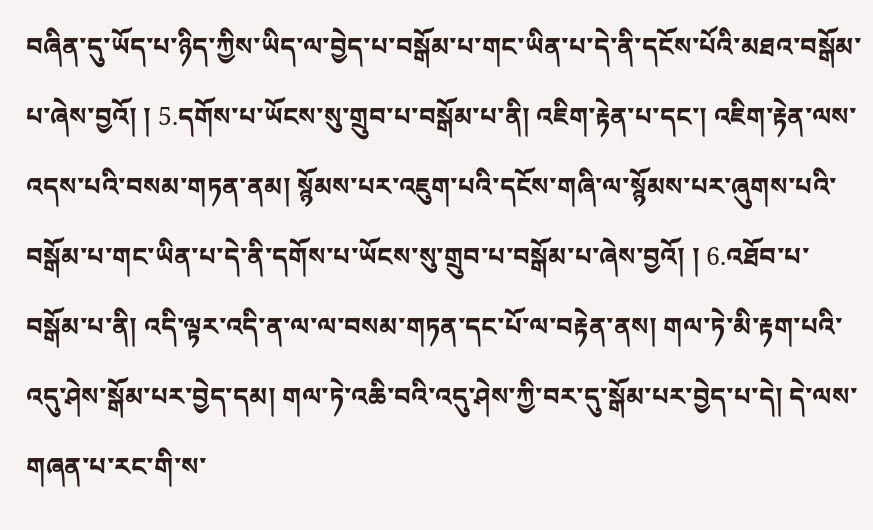བཞིན་དུ་ཡོད་པ་ཉིད་ཀྱིས་ཡིད་ལ་བྱེད་པ་བསྒོམ་པ་གང་ཡིན་པ་དེ་ནི་དངོས་པོའི་མཐའ་བསྒོམ་པ་ཞེས་བྱའོ། ། 5.དགོས་པ་ཡོངས་སུ་གྲུབ་པ་བསྒོམ་པ་ནི། འཇིག་རྟེན་པ་དང་། འཇིག་རྟེན་ལས་འདས་པའི་བསམ་གཏན་ནམ། སྙོམས་པར་འཇུག་པའི་དངོས་གཞི་ལ་སྙོམས་པར་ཞུགས་པའི་བསྒོམ་པ་གང་ཡིན་པ་དེ་ནི་དགོས་པ་ཡོངས་སུ་གྲུབ་པ་བསྒོམ་པ་ཞེས་བྱའོ། ། 6.འཐོབ་པ་བསྒོམ་པ་ནི། འདི་ལྟར་འདི་ན་ལ་ལ་བསམ་གཏན་དང་པོ་ལ་བརྟེན་ནས། གལ་ཏེ་མི་རྟག་པའི་འདུ་ཤེས་སྒོམ་པར་བྱེད་དམ། གལ་ཏེ་འཆི་བའི་འདུ་ཤེས་ཀྱི་བར་དུ་སྒོམ་པར་བྱེད་པ་དེ། དེ་ལས་གཞན་པ་རང་གི་ས་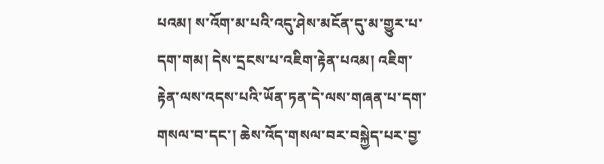པའམ། ས་འོག་མ་པའི་འདུ་ཤེས་མངོན་དུ་མ་གྱུར་པ་དག་གམ། དེས་དྲངས་པ་འཇིག་རྟེན་པའམ། འཇིག་རྟེན་ལས་འདས་པའི་ཡོན་ཏན་དེ་ལས་གཞན་པ་དག་གསལ་བ་དང་། ཆེས་འོད་གསལ་བར་བསྐྱེད་པར་བྱ་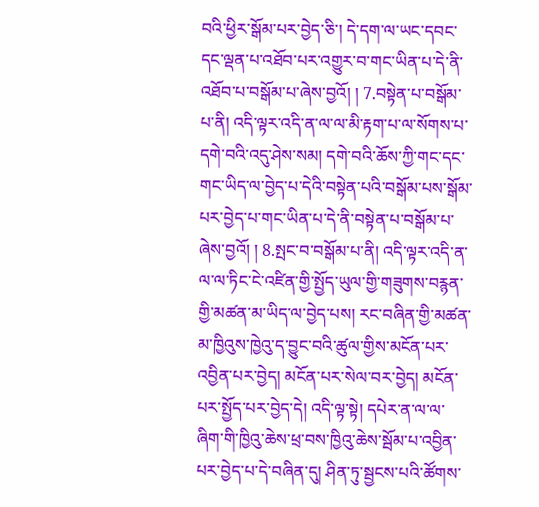བའི་ཕྱིར་སྒོམ་པར་བྱེད་ཅི་། དེ་དག་ལ་ཡང་དབང་དང་ལྡན་པ་འཐོབ་པར་འགྱུར་བ་གང་ཡིན་པ་དེ་ནི་འཐོབ་པ་བསྒོམ་པ་ཞེས་བྱའོ། ། 7.བསྟེན་པ་བསྒོམ་པ་ནི། འདི་ལྟར་འདི་ན་ལ་ལ་མི་རྟག་པ་ལ་སོགས་པ་དགེ་བའི་འདུ་ཤེས་སམ། དགེ་བའི་ཆོས་ཀྱི་གང་དང་གང་ཡིད་ལ་བྱེད་པ་དེའི་བསྟེན་པའི་བསྒོམ་པས་སྒོམ་པར་བྱེད་པ་གང་ཡིན་པ་དེ་ནི་བསྟེན་པ་བསྒོམ་པ་ཞེས་བྱའོ། ། 8.སྤང་བ་བསྒོམ་པ་ནི། འདི་ལྟར་འདི་ན་ལ་ལ་ཏིང་ངེ་འཛིན་གྱི་སྤྱོད་ཡུལ་གྱི་གཟུགས་བརྙན་གྱི་མཚན་མ་ཡིད་ལ་བྱེད་པས། རང་བཞིན་གྱི་མཚན་མ་ཁྱིའུས་ཁྱེའུ་ད་བྱུང་བའི་ཚུལ་གྱིས་མངོན་པར་འབྱིན་པར་བྱེད། མངོན་པར་སེལ་བར་བྱེད། མངོན་པར་སྤྱོད་པར་བྱེད་དེ། འདི་ལྟ་སྟེ། དཔེར་ན་ལ་ལ་ཞིག་གི་ཁྱིའུ་ཆེས་ཕྲ་བས་ཁྱིའུ་ཆེས་སྦོམ་པ་འབྱིན་པར་བྱེད་པ་དེ་བཞིན་དུ། ཤིན་ཏུ་སྦྱངས་པའི་ཚོགས་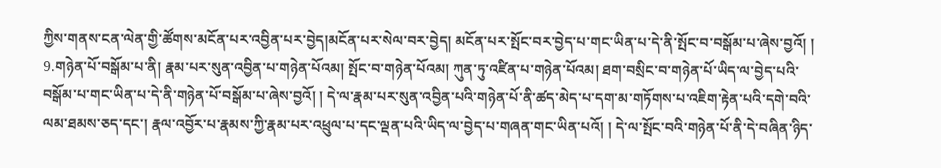ཀྱིས་གནས་ངན་ལེན་གྱི་ཚོགས་མངོན་པར་འབྱིན་པར་བྱེད།མངོན་པར་སེལ་བར་བྱེད། མངོན་པར་སྤོང་བར་བྱེད་པ་གང་ཡིན་པ་དེ་ནི་སྤོང་བ་བསྒོམ་པ་ཞེས་བྱའོ། ། 9.གཉེན་པོ་བསྒོམ་པ་ནི། རྣམ་པར་སུན་འབྱིན་པ་གཉེན་པོའམ། སྤོང་བ་གཉེན་པོའམ། ཀུན་ཏུ་འཛིན་པ་གཉེན་པོའམ། ཐག་བསྲིང་བ་གཉེན་པོ་ཡིད་ལ་བྱེད་པའི་བསྒོམ་པ་གང་ཡིན་པ་དེ་ནི་གཉེན་པོ་བསྒོམ་པ་ཞེས་བྱའོ། ། དེ་ལ་རྣམ་པར་སུན་འབྱིན་པའི་གཉེན་པོ་ནི་ཚད་མེད་པ་དག་མ་གཏོགས་པ་འཇིག་རྟེན་པའི་དགེ་བའི་ལམ་ཐམས་ཅད་དང་། རྣལ་འབྱོར་པ་རྣམས་ཀྱི་རྣམ་པར་འཕྲུལ་པ་དང་ལྡན་པའི་ཡིད་ལ་བྱེད་པ་གཞན་གང་ཡིན་པའོ། ། དེ་ལ་སྤོང་བའི་གཉེན་པོ་ནི་དེ་བཞིན་ཉིད་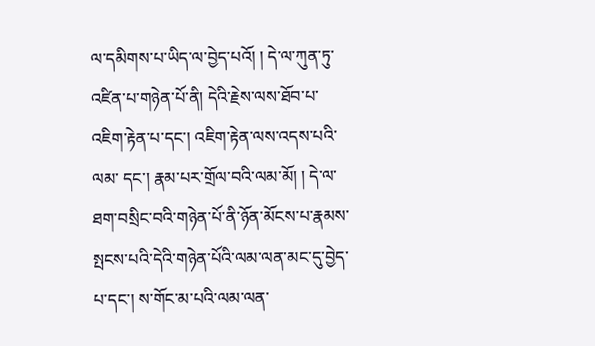ལ་དམིགས་པ་ཡིད་ལ་བྱེད་པའོ། ། དེ་ལ་ཀུན་ཏུ་འཛིན་པ་གཉེན་པོ་ནི། དེའི་རྗེས་ལས་ཐོབ་པ་འཇིག་རྟེན་པ་དང་། འཇིག་རྟེན་ལས་འདས་པའི་ལམ་ དང་། རྣམ་པར་གྲོལ་བའི་ལམ་མོ། ། དེ་ལ་ཐག་བསྲིང་བའི་གཉེན་པོ་ནི་ཉོན་མོངས་པ་རྣམས་སྤངས་པའི་དེའི་གཉེན་པོའི་ལམ་ལན་མང་དུ་བྱེད་པ་དང་། ས་གོང་མ་པའི་ལམ་ལན་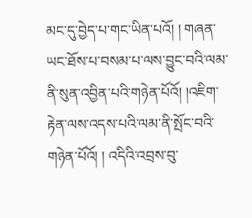མང་དུ་བྱེད་པ་གང་ཡིན་པའོ། ། གཞན་ཡང་ཐོས་པ་བསམ་པ་ལས་བྱུང་བའི་ལམ་ནི་སུན་འབྱིན་པའི་གཉེན་པོའོ། །འཇིག་རྟེན་ལས་འདས་པའི་ལམ་ནི་སྤོང་བའི་གཉེན་པོའོ། ། འདིའི་འབྲས་བུ་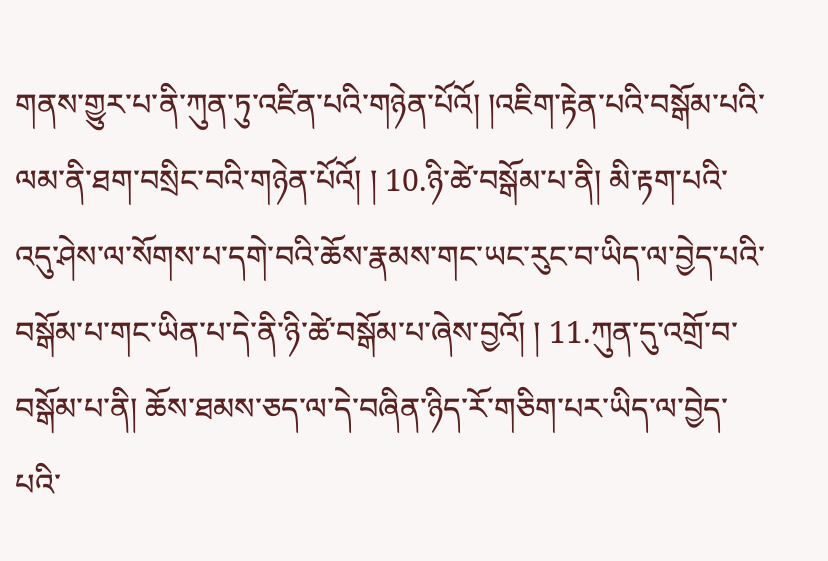གནས་གྱུར་པ་ནི་ཀུན་ཏུ་འཛིན་པའི་གཉེན་པོའོ། །འཇིག་རྟེན་པའི་བསྒོམ་པའི་ལམ་ནི་ཐག་བསྲིང་བའི་གཉེན་པོའོ། ། 10.ཉི་ཚེ་བསྒོམ་པ་ནི། མི་རྟག་པའི་འདུ་ཤེས་ལ་སོགས་པ་དགེ་བའི་ཆོས་རྣམས་གང་ཡང་རུང་བ་ཡིད་ལ་བྱེད་པའི་བསྒོམ་པ་གང་ཡིན་པ་དེ་ནི་ཉི་ཚེ་བསྒོམ་པ་ཞེས་བྱའོ། ། 11.ཀུན་དུ་འགྲོ་བ་བསྒོམ་པ་ནི། ཆོས་ཐམས་ཅད་ལ་དེ་བཞིན་ཉིད་རོ་གཅིག་པར་ཡིད་ལ་བྱེད་པའི་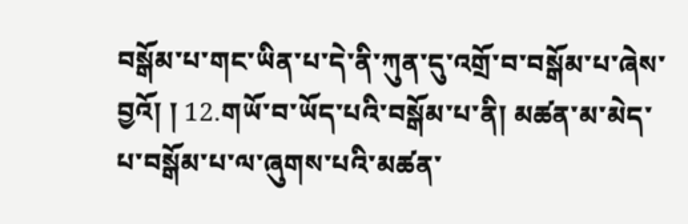བསྒོམ་པ་གང་ཡིན་པ་དེ་ནི་ཀུན་དུ་འགྲོ་བ་བསྒོམ་པ་ཞེས་བྱའོ། ། 12.གཡོ་བ་ཡོད་པའི་བསྒོམ་པ་ནི། མཚན་མ་མེད་པ་བསྒོམ་པ་ལ་ཞུགས་པའི་མཚན་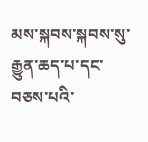མས་སྐབས་སྐབས་སུ་རྒྱུན་ཆད་པ་དང་བཅས་པའི་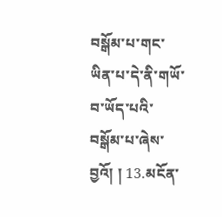བསྒོམ་པ་གང་ཡིན་པ་དེ་ནི་གཡོ་བ་ཡོད་པའི་བསྒོམ་པ་ཞེས་བྱའོ། ། 13.མངོན་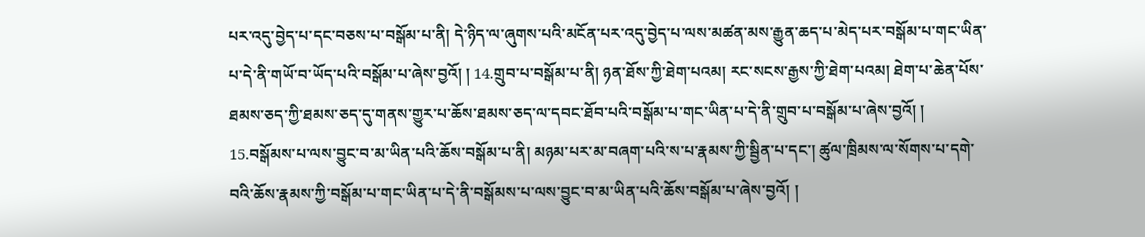པར་འདུ་བྱེད་པ་དང་བཅས་པ་བསྒོམ་པ་ནི། དེ་ཉིད་ལ་ཞུགས་པའི་མངོན་པར་འདུ་བྱེད་པ་ལས་མཚན་མས་རྒྱུན་ཆད་པ་མེད་པར་བསྒོམ་པ་གང་ཡིན་པ་དེ་ནི་གཡོ་བ་ཡོད་པའི་བསྒོམ་པ་ཞེས་བྱའོ། ། 14.གྲུབ་པ་བསྒོམ་པ་ནི། ཉན་ཐོས་ཀྱི་ཐེག་པའམ། རང་སངས་རྒྱས་ཀྱི་ཐེག་པའམ། ཐེག་པ་ཆེན་པོས་ཐམས་ཅད་ཀྱི་ཐམས་ཅད་དུ་གནས་གྱུར་པ་ཆོས་ཐམས་ཅད་ལ་དབང་ཐོབ་པའི་བསྒོམ་པ་གང་ཡིན་པ་དེ་ནི་གྲུབ་པ་བསྒོམ་པ་ཞེས་བྱའོ། ། 15.བསྒོམས་པ་ལས་བྱུང་བ་མ་ཡིན་པའི་ཆོས་བསྒོམ་པ་ནི། མཉམ་པར་མ་བཞག་པའི་ས་པ་རྣམས་ཀྱི་སྦྱིན་པ་དང་། ཚུལ་ཁྲིམས་ལ་སོགས་པ་དགེ་བའི་ཆོས་རྣམས་ཀྱི་བསྒོམ་པ་གང་ཡིན་པ་དེ་ནི་བསྒོམས་པ་ལས་བྱུང་བ་མ་ཡིན་པའི་ཆོས་བསྒོམ་པ་ཞེས་བྱའོ། །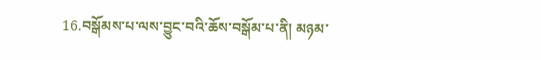16.བསྒོམས་པ་ལས་བྱུང་བའི་ཆོས་བསྒོམ་པ་ནི། མཉམ་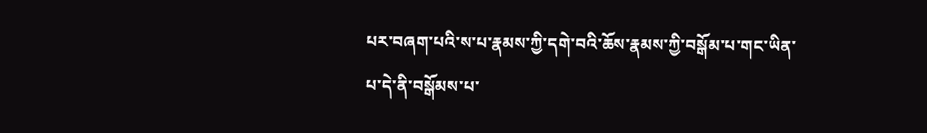པར་བཞག་པའི་ས་པ་རྣམས་ཀྱི་དགེ་བའི་ཆོས་རྣམས་ཀྱི་བསྒོམ་པ་གང་ཡིན་པ་དེ་ནི་བསྒོམས་པ་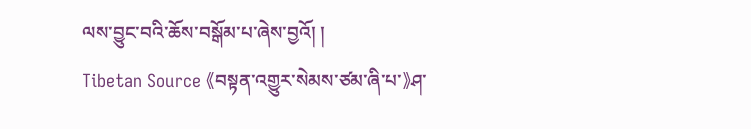ལས་བྱུང་བའི་ཆོས་བསྒོམ་པ་ཞེས་བྱའོ། །
Tibetan Source 《བསྟན་འགྱུར་སེམས་ཙམ་ཞི་པ་》ཤ་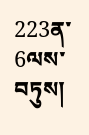223ན་6ལས་བཏུས།